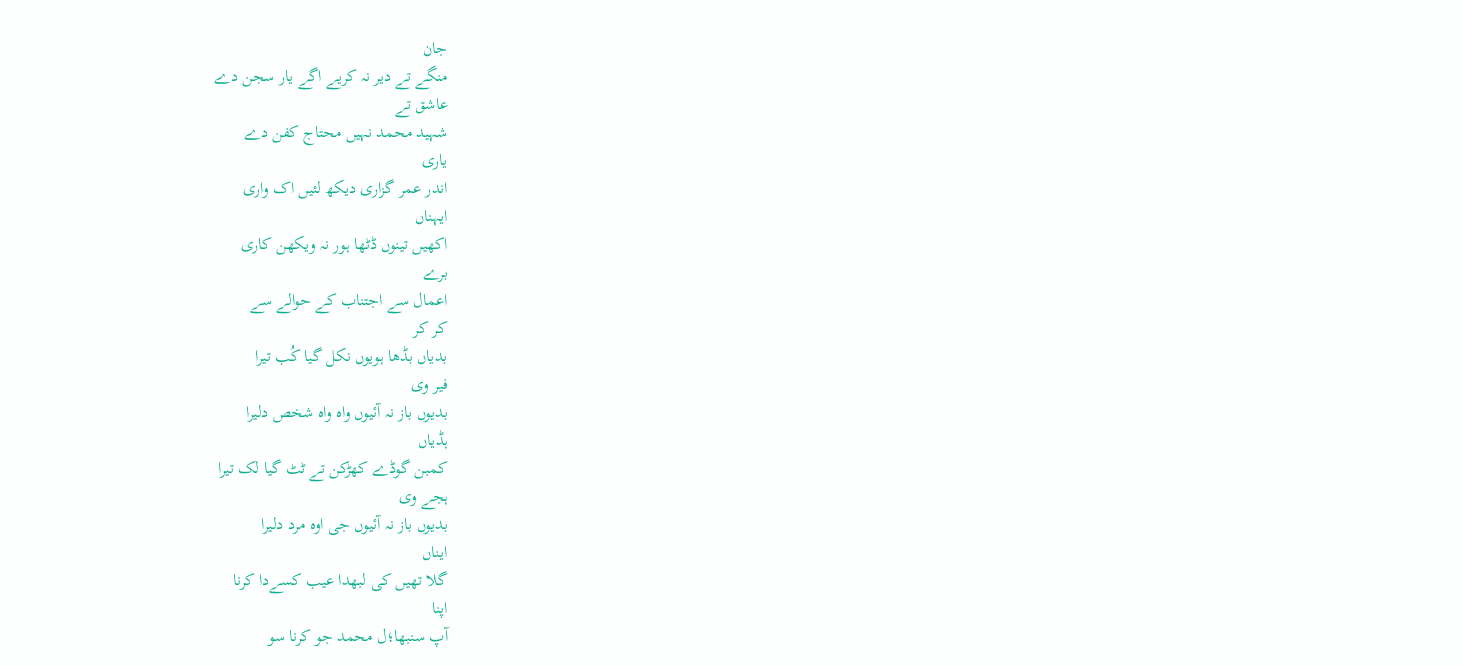جان
منگے تے دیر نہ کریے اگے یار سجن دے
عاشق تے
شہید محمد نہیں محتاج کفن دے
یاری
اندر عمر گزاری دیکھ لئیں اک واری
ایہناں
اکھیں تینوں ڈٹھا ہور نہ ویکھن کاری
برے
اعمال سے اجتناب کے حوالے سے
کر کر
بدیاں بڈھا ہویوں نکل گیا کُب تیرا
فیر وی
بدیوں باز نہ آئیوں واہ واہ شخص دلیرا
ہڈیاں
کمبن گوڈے کھڑکن تے ٹٹ گیا لک تیرا
ہجے وی
بدیوں باز نہ آئیوں جی اوہ مرد دلیرا
ایناں
گلا تھیں کی لبھدا عیب کسےدا کرنا
اپنا
آپ سنبھا؛ل محمد جو کرنا سو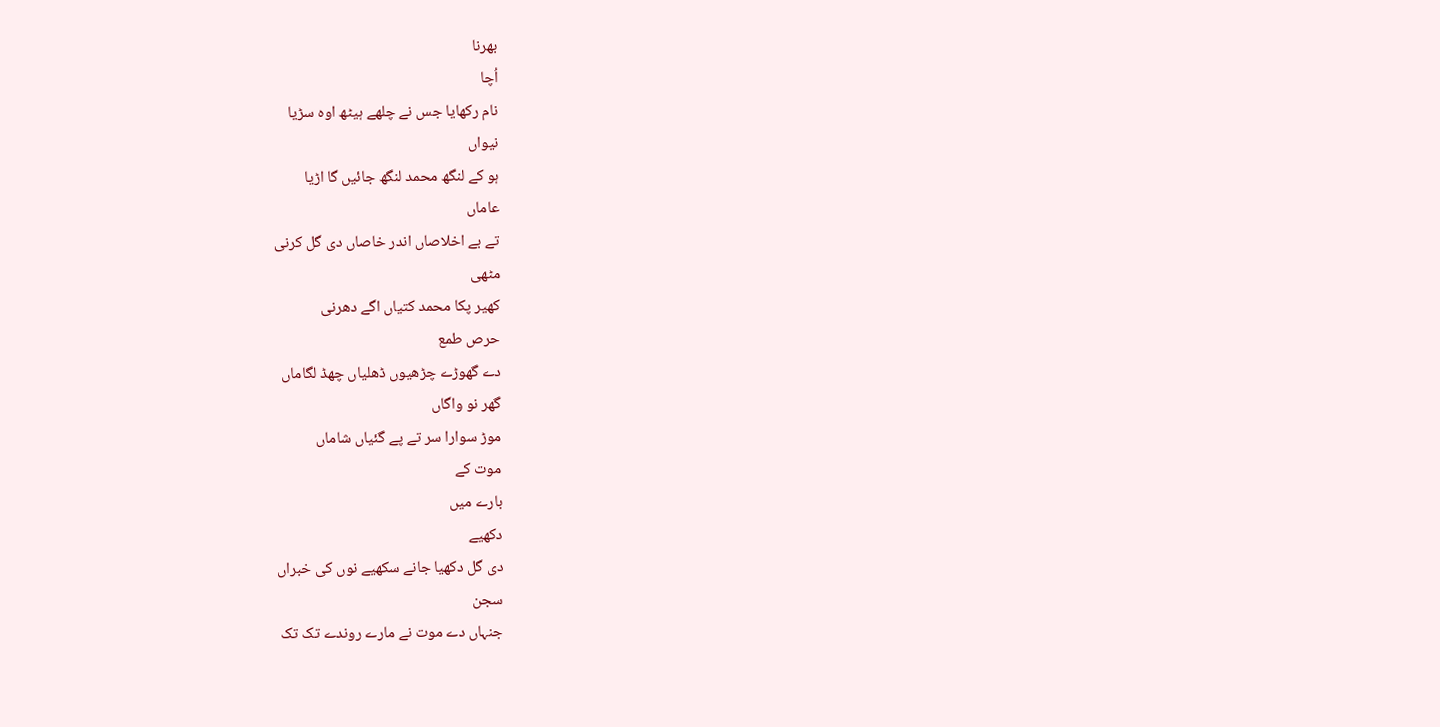بھرنا
اُچا
نام رکھایا جس نے چلھے ہیٹھ اوہ سڑیا
نیواں
ہو کے لنگھ محمد لنگھ جائیں گا اڑیا
عاماں
تے بے اخلاصاں اندر خاصاں دی گل کرنی
مٹھی
کھیر پکا محمد کتیاں اگے دھرنی
حرص طمع
دے گھوڑے چڑھیوں ڈھلیاں چھڈ لگاماں
گھر نو واگاں
موڑ سوارا سر تے پے گئیاں شاماں
موت کے
بارے میں
دکھیے
دی گل دکھیا جانے سکھیے نوں کی خبراں
سجن
جنہاں دے موت نے مارے روندے تک تک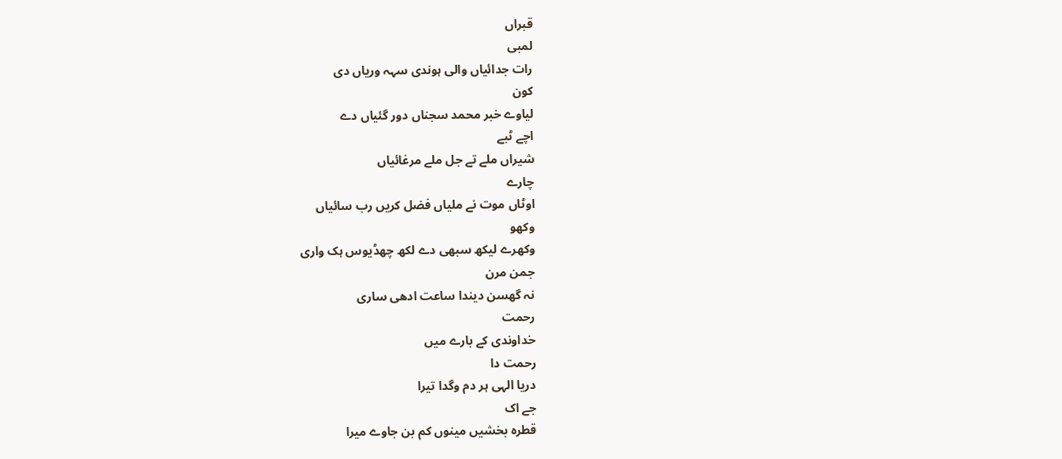قبراں
لمبی
رات جدائیاں والی ہوندی سہہ وریاں دی
کون
لیاوے خبر محمد سجناں دور گئیاں دے
اچے ٹبے
شیراں ملے تے جل ملے مرغائیاں
چارے
اوٹاں موت نے ملیاں فضل کریں رب سائیاں
وکھو
وکھرے لیکھ سبھی دے لکھ چھڈیوس ہک واری
جمن مرن
نہ گھسن دیندا ساعت ادھی ساری
رحمت
خداوندی کے بارے میں
رحمت دا
دریا الہی ہر دم وگدا تیرا
جے اک
قطرہ بخشیں مینوں کم بن جاوے میرا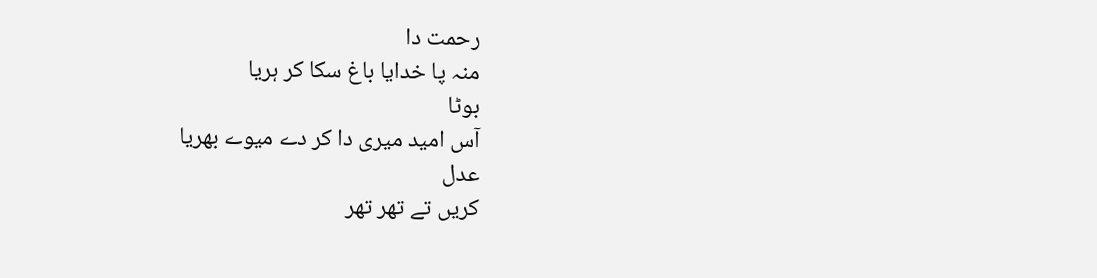رحمت دا
منہ پا خدایا باغ سکا کر ہریا
بوٹا
آس امید میری دا کر دے میوے بھریا
عدل
کریں تے تھر تھر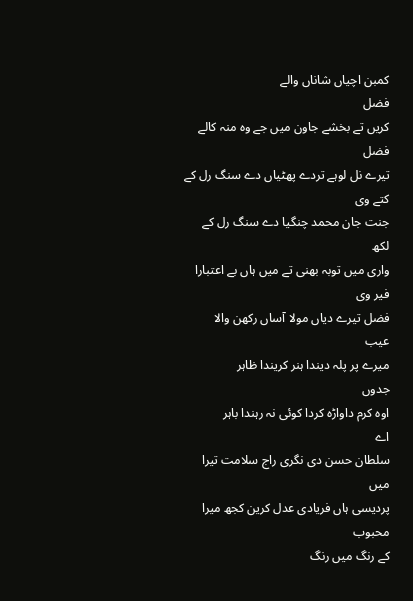کمبن اچیاں شاناں والے
فضل
کریں تے بخشے جاون میں جے وہ منہ کالے
فضل
تیرے نل لوہے تردے پھٹیاں دے سنگ رل کے
کتے وی
جنت جان محمد چنگیا دے سنگ رل کے
لکھ
واری میں توبہ بھنی تے میں ہاں بے اعتبارا
فیر وی
فضل تیرے دیاں مولا آساں رکھن والا
عیب
میرے پر پلہ دیندا ہنر کریندا ظاہر
جدوں
اوہ کرم داواڑہ کردا کوئی نہ رہندا باہر
اے
سلطان حسن دی نگری راج سلامت تیرا
میں
پردیسی ہاں فریادی عدل کرین کجھ میرا
محبوب
کے رنگ میں رنگ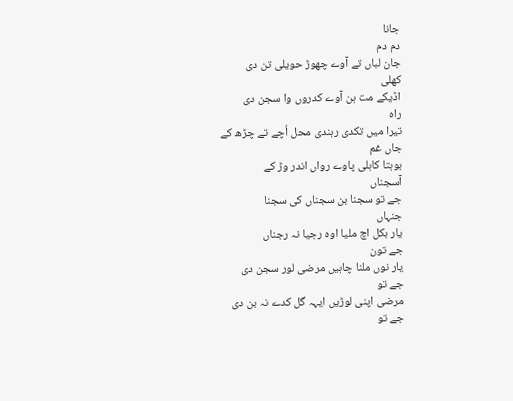جانا
دم دم
جان لباں تے آوے چھوڑ حویلی تن دی
کھلی
اڈیکے مت ہن آوے کدروں وا سجن دی
راہ
تیرا میں تکدی رہندی محل اُچے تے چڑھ کے
جاں غم
بوہتا کاہلی پاوے رواں اندر وڑ کے
آسجناں
جے تو سجنا بن سجناں کی سجنا
جنہاں
یار بکل اچ ملیا اوہ رجیا نہ رجناں
جے تون
یار نوں ملنا چاہیں مرضی لور سجن دی
جے تو
مرضی اپنی لوڑیں ایہہ گل کدے نہ بن دی
جے تو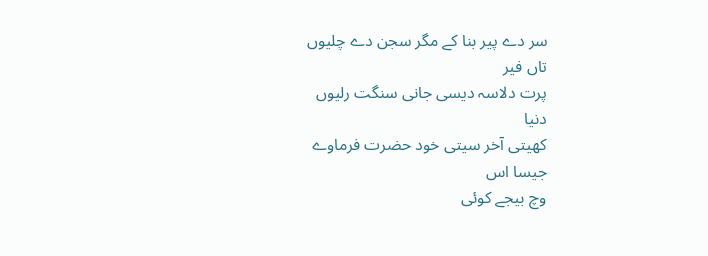سر دے پیر بنا کے مگر سجن دے چلیوں
تاں فیر
پرت دلاسہ دیسی جانی سنگت رلیوں
دنیا
کھیتی آخر سیتی خود حضرت فرماوے
جیسا اس
وچ بیجے کوئی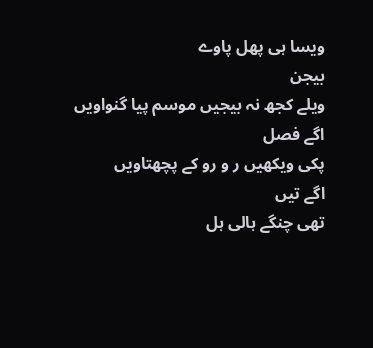ویسا ہی پھل پاوے
بیجن
ویلے کجھ نہ بیجیں موسم پیا گنواویں
اگے فصل
پکی ویکھیں ر و رو کے پچھتاویں
اگے تیں
تھی چنگے ہالی ہل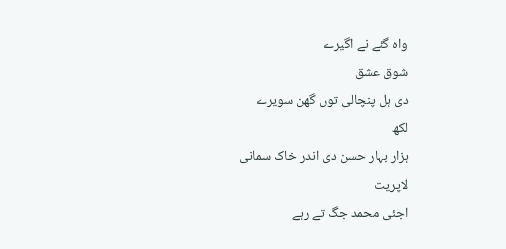واہ گئے نے اگیرے
شوق عشق
دی ہل پنچالی توں گھن سویرے
لکھ
ہزار بہار حسن دی اندر خاک سمانی
لاپریت
اجئی محمد جگ تے رہے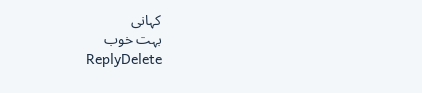کہانی
بہت خوب
ReplyDelete